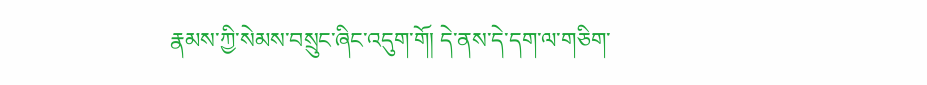རྣམས་ཀྱི་སེམས་བསྲུང་ཞིང་འདུག་གོ། དེ་ནས་དེ་དག་ལ་གཅིག་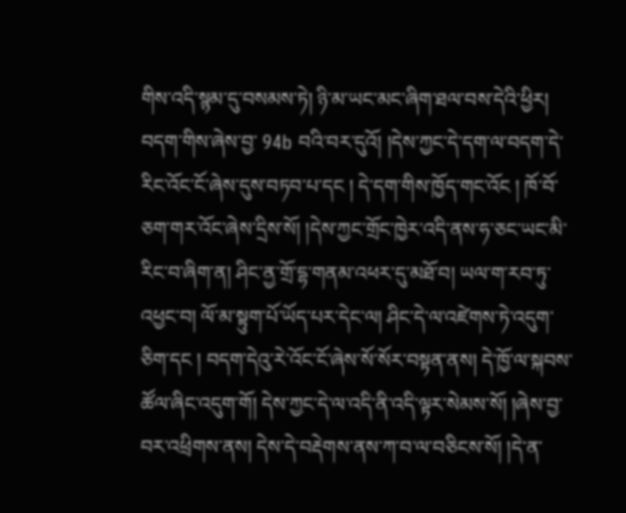གིས་འདི་སྙམ་དུ་བསམས་ཏེ། ཉི་མ་ཡང་མང་ཞིག་ཐལ་བས་དེའི་ཕྱིར། བདག་གིས་ཞེས་བྱ་ 94b བའི་བར་དུའོ། །དེས་ཀྱང་དེ་དག་ལ་བདག་དེ་རིང་འོང་ངོ་ཞེས་དུས་བཏབ་པ་དང ། དེ་དག་གིས་ཁྱོད་གང་འོང ། ཁོ་བོ་ཅག་གར་འོང་ཞེས་དྲིས་སོ། །དེས་ཀྱང་གྲོང་ཁྱེར་འདི་ནས་ཧ་ཅང་ཡང་མི་རིང་བ་ཞིག་ན། ཤིང་ནྱ་གྲོ་དྷ་གནམ་འཕར་དུ་མཐོ་བ། ཡལ་ག་རབ་ཏུ་འཕྱང་བ། ལོ་མ་སྟུག་པོ་ཡོད་པར་དེང་ལ། ཤིང་དེ་ལ་འཛེགས་ཏེ་འདུག་ཅིག་དང ། བདག་དེའུ་རེ་འོང་ངོ་ཞེས་སོ་སོར་བསྟན་ནས། དེ་ཁྱོ་ལ་སྐབས་ཚོལ་ཞིང་འདུག་གོ། དེས་ཀྱང་དེ་ལ་འདི་ནི་འདི་ལྟར་སེམས་སོ། །ཞེས་བྱ་བར་འཕྲིགས་ནས། དེས་དེ་བརྡེགས་ནས་ཀ་བ་ལ་བཅིངས་སོ། །དེ་ན་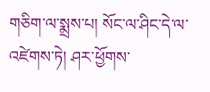གཅིག་ལ་སྨྲས་པ། སོང་ལ་ཤིང་དེ་ལ་འཛེགས་ཏེ། ཤར་ཕྱོགས་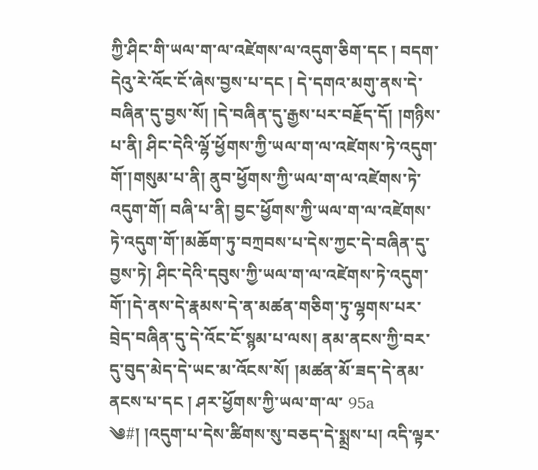ཀྱི་ཤིང་གི་ཡལ་ག་ལ་འཛེགས་ལ་འདུག་ཅིག་དང ། བདག་དེའུ་རེ་འོང་ངོ་ཞེས་བྱས་པ་དང ། དེ་དགའ་མགུ་ནས་དེ་བཞིན་དུ་བྱས་སོ། །དེ་བཞིན་དུ་རྒྱས་པར་བརྗོད་དོ། །གཉིས་པ་ནི། ཤིང་དེའི་ལྷོ་ཕྱོགས་ཀྱི་ཡལ་ག་ལ་འཛེགས་ཏེ་འདུག་གོ་།གསུམ་པ་ནི། ནུབ་ཕྱོགས་ཀྱི་ཡལ་ག་ལ་འཛེགས་ཏེ་འདུག་གོ། བཞི་པ་ནི། བྱང་ཕྱོགས་ཀྱི་ཡལ་ག་ལ་འཛེགས་ཏེ་འདུག་གོ་།མཆོག་ཏུ་བཀྲབས་པ་དེས་ཀྱང་དེ་བཞིན་དུ་བྱས་ཏེ། ཤིང་དེའི་དབུས་ཀྱི་ཡལ་ག་ལ་འཛེགས་ཏེ་འདུག་གོ་།དེ་ནས་དེ་རྣམས་དེ་ན་མཚན་གཅིག་ཏུ་ལྷགས་པར་བྲེད་བཞིན་དུ་དེ་འོང་ངོ་སྙམ་པ་ལས། ནམ་ནངས་ཀྱི་བར་དུ་བུད་མེད་དེ་ཡང་མ་འོངས་སོ། །མཚན་མོ་ཟད་དེ་ནམ་ནངས་པ་དང ། ཤར་ཕྱོགས་ཀྱི་ཡལ་ག་ལ་ 95a ༄#། །འདུག་པ་དེས་ཚིགས་སུ་བཅད་དེ་སྨྲས་པ། འདི་ལྟར་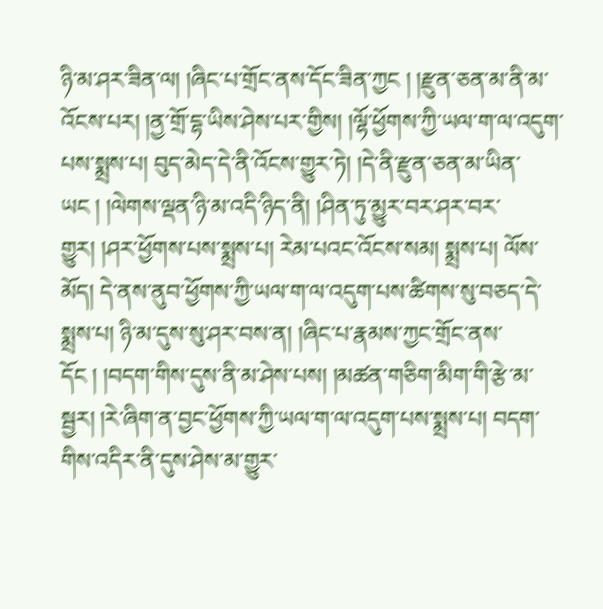ཉི་མ་ཤར་ཟིན་ལ། །ཞིང་པ་གྲོང་ནས་དོང་ཟིན་ཀྱང ། །རྫུན་ཅན་མ་ནི་མ་འོངས་པར། །ནྱ་གྲོ་དྷ་ཡིས་ཤེས་པར་གྱིས། །ལྷོ་ཕྱོགས་ཀྱི་ཡལ་ག་ལ་འདུག་པས་སྨྲས་པ། བུད་མེད་དེ་ནི་འོངས་གྱུར་ཏེ། །དེ་ནི་རྫུན་ཅན་མ་ཡིན་ཡང ། །ལེགས་ལྡན་ཉི་མ་འདི་ཉིད་ནི། །ཤིན་ཏུ་མྱུར་བར་ཤར་བར་གྱུར། །ཤར་ཕྱོགས་པས་སྨྲས་པ། རེམ་པའང་འོངས་སམ། སྨྲས་པ། ལོས་མོད། དེ་ནས་ནུབ་ཕྱོགས་ཀྱི་ཡལ་ག་ལ་འདུག་པས་ཚིགས་སུ་བཅད་དེ་སྨྲས་པ། ཉི་མ་དུས་སུ་ཤར་བས་ན། །ཞིང་པ་རྣམས་ཀྱང་གྲོང་ནས་དོང ། །བདག་གིས་དུས་ནི་མ་ཤེས་པས། །མཚན་གཅིག་མིག་གི་རྩེ་མ་སྦྱར། །རེ་ཞིག་ན་བྱང་ཕྱོགས་ཀྱི་ཡལ་ག་ལ་འདུག་པས་སྨྲས་པ། བདག་གིས་འདིར་ནི་དུས་ཤེས་མ་གྱུར་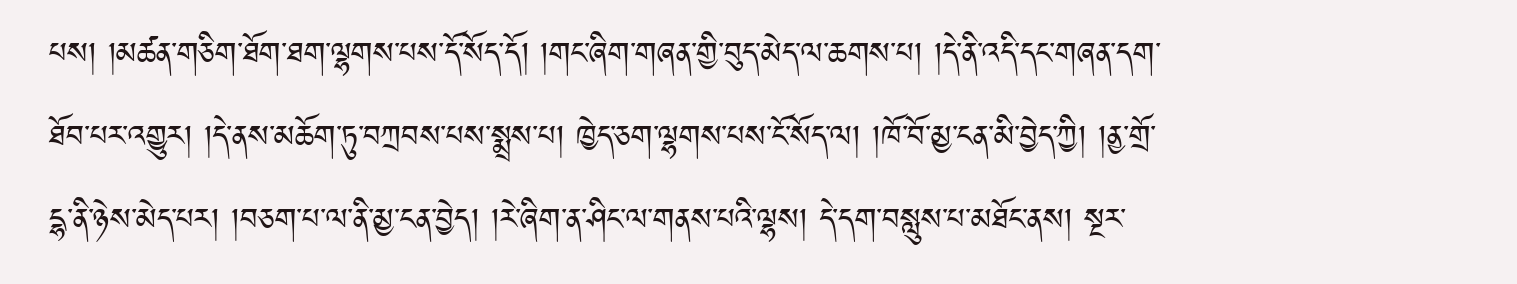པས། །མཚན་གཅིག་ཐོག་ཐག་ལྷགས་པས་དོ་སོད་དོ། །གང་ཞིག་གཞན་གྱི་བུད་མེད་ལ་ཆགས་པ། །དེ་ནི་འདི་དང་གཞན་དག་ཐོབ་པར་འགྱུར། །དེ་ནས་མཆོག་ཏུ་བཀྲབས་པས་སྨྲས་པ། ཁྱེད་ཅག་ལྷགས་པས་ངོ་སོད་ལ། །ཁོ་བོ་མྱ་ངན་མི་བྱེད་ཀྱི། །ནྱ་གྲོ་དྷ་ནི་ཉེས་མེད་པར། །བཅག་པ་ལ་ནི་མྱ་ངན་བྱེད། །རེ་ཞིག་ན་ཤིང་ལ་གནས་པའི་ལྷས། དེ་དག་བསླུས་པ་མཐོང་ནས། སྔར་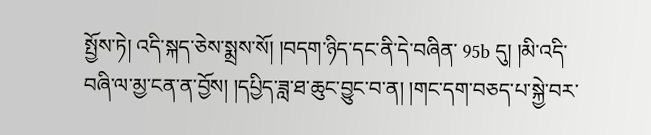སྤྱོས་ཏེ། འདི་སྐད་ཅེས་སྨྲས་སོ། །བདག་ཉིད་དང་ནི་དེ་བཞིན་ 95b དུ། །མི་འདི་བཞི་ལ་མྱ་ངན་ན་བྱོས། །དཔྱིད་ཟླ་ཐ་ཆུང་བྱུང་བ་ན། །གང་དག་བཅད་པ་སྐྱེ་བར་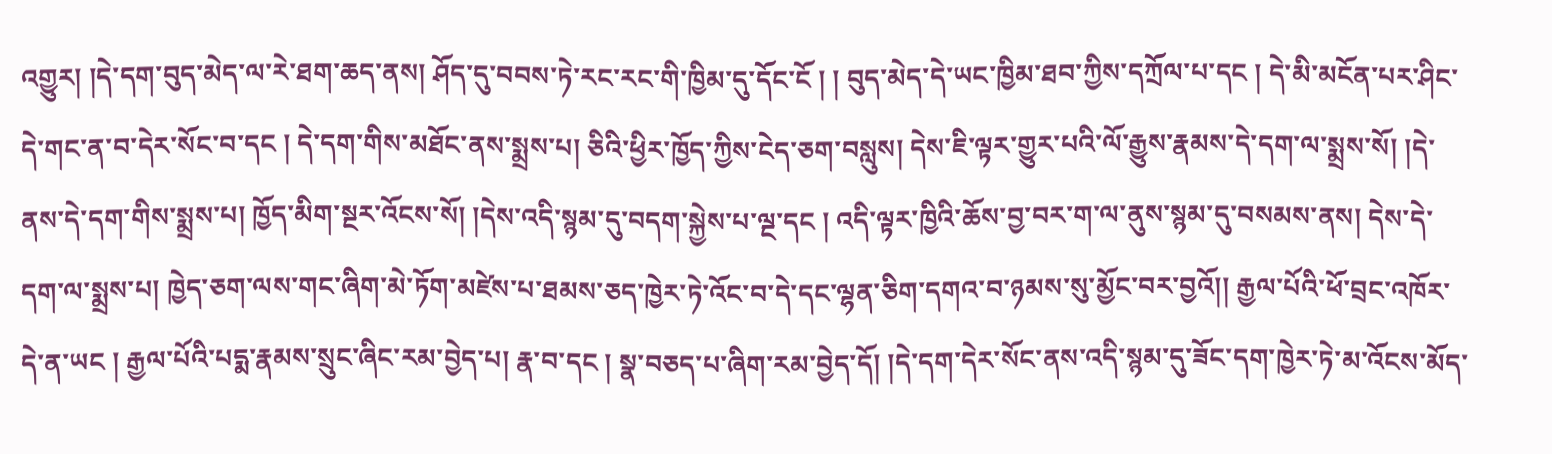འགྱུར། །དེ་དག་བུད་མེད་ལ་རེ་ཐག་ཆད་ནས། ཤོད་དུ་བབས་ཏེ་རང་རང་གི་ཁྱིམ་དུ་དོང་ངོ ། ། བུད་མེད་དེ་ཡང་ཁྱིམ་ཐབ་ཀྱིས་དཀྲོལ་པ་དང ། དེ་མི་མངོན་པར་ཤིང་དེ་གང་ན་བ་དེར་སོང་བ་དང ། དེ་དག་གིས་མཐོང་ནས་སྨྲས་པ། ཅིའི་ཕྱིར་ཁྱོད་ཀྱིས་ངེད་ཅག་བསླུས། དེས་ཇི་ལྟར་གྱུར་པའི་ལོ་རྒྱུས་རྣམས་དེ་དག་ལ་སྨྲས་སོ། །དེ་ནས་དེ་དག་གིས་སྨྲས་པ། ཁྱོད་མིག་སྔར་འོངས་སོ། །དེས་འདི་སྙམ་དུ་བདག་སྐྱེས་པ་ལྔ་དང ། འདི་ལྟར་ཁྱིའི་ཆོས་བྱ་བར་ག་ལ་ནུས་སྙམ་དུ་བསམས་ནས། དེས་དེ་དག་ལ་སྨྲས་པ། ཁྱེད་ཅག་ལས་གང་ཞིག་མེ་ཏོག་མཛེས་པ་ཐམས་ཅད་ཁྱེར་ཏེ་འོང་བ་དེ་དང་ལྷན་ཅིག་དགའ་བ་ཉམས་སུ་མྱོང་བར་བྱའོ།། རྒྱལ་པོའི་ཕོ་བྲང་འཁོར་དེ་ན་ཡང ། རྒྱལ་པོའི་པདྨ་རྣམས་སྲུང་ཞིང་རམ་བྱེད་པ། རྣ་བ་དང ། སྣ་བཅད་པ་ཞིག་རམ་བྱེད་དོ། །དེ་དག་དེར་སོང་ནས་འདི་སྙམ་དུ་ཟོང་དག་ཁྱེར་ཏེ་མ་འོངས་མོད་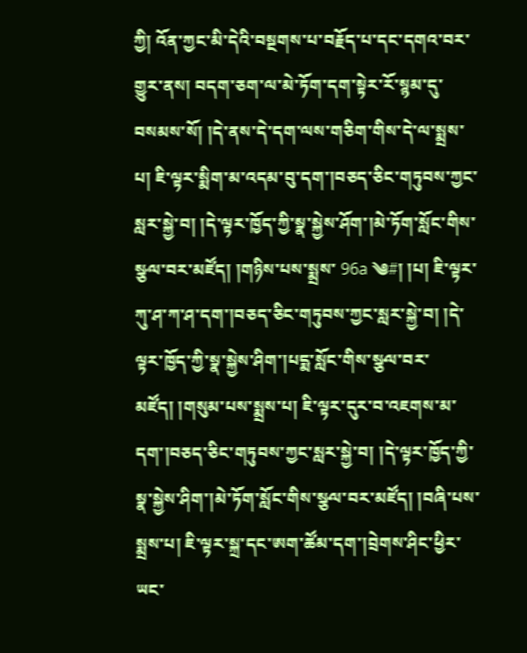ཀྱི། འོན་ཀྱང་མི་དེའི་བསྔགས་པ་བརྗོད་པ་དང་དགའ་བར་གྱུར་ནས། བདག་ཅག་ལ་མེ་ཏོག་དག་སྟེར་རོ་སྙམ་དུ་བསམས་སོ། །དེ་ནས་དེ་དག་ལས་གཅིག་གིས་དེ་ལ་སྨྲས་པ། ཇི་ལྟར་སྨིག་མ་འདམ་བུ་དག་།བཅད་ཅིང་གཏུབས་ཀྱང་སླར་སྐྱེ་བ། །དེ་ལྟར་ཁྱོད་ཀྱི་སྣ་སྐྱེས་ཤོག་།མེ་ཏོག་སློང་གིས་སྩལ་བར་མཛོད། །གཉིས་པས་སྨྲས་ 96a ༄#། །པ། ཇི་ལྟར་ཀུ་ཤ་ཀ་ཤ་དག་།བཅད་ཅིང་གཏུབས་ཀྱང་སླར་སྐྱེ་བ། །དེ་ལྟར་ཁྱོད་ཀྱི་སྣ་སྐྱེས་ཤིག་།པདྨ་སློང་གིས་སྩལ་བར་མཛོད། །གསུམ་པས་སྨྲས་པ། ཇི་ལྟར་དུར་བ་འཇགས་མ་དག་།བཅད་ཅིང་གཏུབས་ཀྱང་སླར་སྐྱེ་བ། །དེ་ལྟར་ཁྱོད་ཀྱི་སྣ་སྐྱེས་ཤིག་།མེ་ཏོག་སློང་གིས་སྩལ་བར་མཛོད། །བཞི་པས་སྨྲས་པ། ཇི་ལྟར་སྐྲ་དང་ཨག་ཚོམ་དག་།བྲེགས་ཤིང་ཕྱིར་ཡང་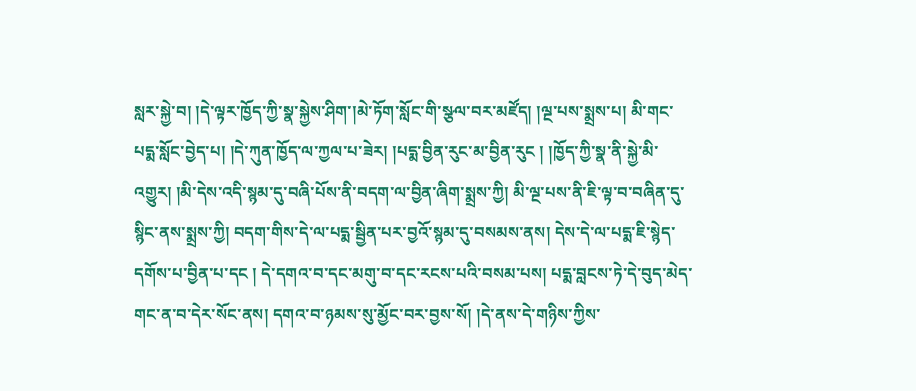སླར་སྐྱེ་བ། །དེ་ལྟར་ཁྱོད་ཀྱི་སྣ་སྐྱེས་ཤིག་།མེ་ཏོག་སློང་གི་སྩལ་བར་མཛོད། །ལྔ་པས་སྨྲས་པ། མི་གང་པདྨ་སློང་བྱེད་པ། །དེ་ཀུན་ཁྱོད་ལ་ཀྱལ་པ་ཟེར། །པདྨ་བྱིན་རུང་མ་བྱིན་རུང ། །ཁྱོད་ཀྱི་སྣ་ནི་སྐྱེ་མི་འགྱུར། །མི་དེས་འདི་སྙམ་དུ་བཞི་པོས་ནི་བདག་ལ་བྱིན་ཞིག་སྨྲས་ཀྱི། མི་ལྔ་པས་ནི་ཇི་ལྟ་བ་བཞིན་དུ་སྙིང་ནས་སྨྲས་ཀྱི། བདག་གིས་དེ་ལ་པདྨ་སྦྱིན་པར་བྱའོ་སྙམ་དུ་བསམས་ནས། དེས་དེ་ལ་པདྨ་ཇི་སྙེད་དགོས་པ་བྱིན་པ་དང ། དེ་དགའ་བ་དང་མགུ་བ་དང་རངས་པའི་བསམ་པས། པདྨ་བླངས་ཏེ་དེ་བུད་མེད་གང་ན་བ་དེར་སོང་ནས། དགའ་བ་ཉམས་སུ་མྱོང་བར་བྱས་སོ། །དེ་ནས་དེ་གཉིས་ཀྱིས་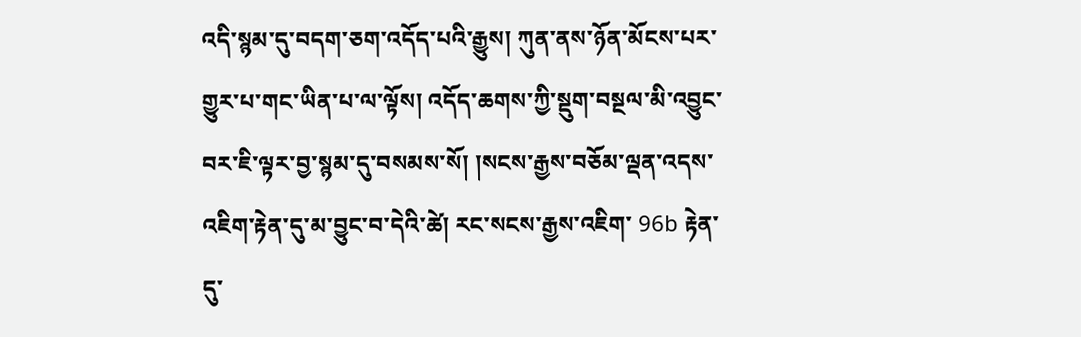འདི་སྙམ་དུ་བདག་ཅག་འདོད་པའི་རྒྱུས། ཀུན་ནས་ཉོན་མོངས་པར་གྱུར་པ་གང་ཡིན་པ་ལ་ལྟོས། འདོད་ཆགས་ཀྱི་སྡུག་བསྔལ་མི་འབྱུང་བར་ཇི་ལྟར་བྱ་སྙམ་དུ་བསམས་སོ། །སངས་རྒྱས་བཅོམ་ལྡན་འདས་འཇིག་རྟེན་དུ་མ་བྱུང་བ་དེའི་ཚེ། རང་སངས་རྒྱས་འཇིག་ 96b རྟེན་དུ་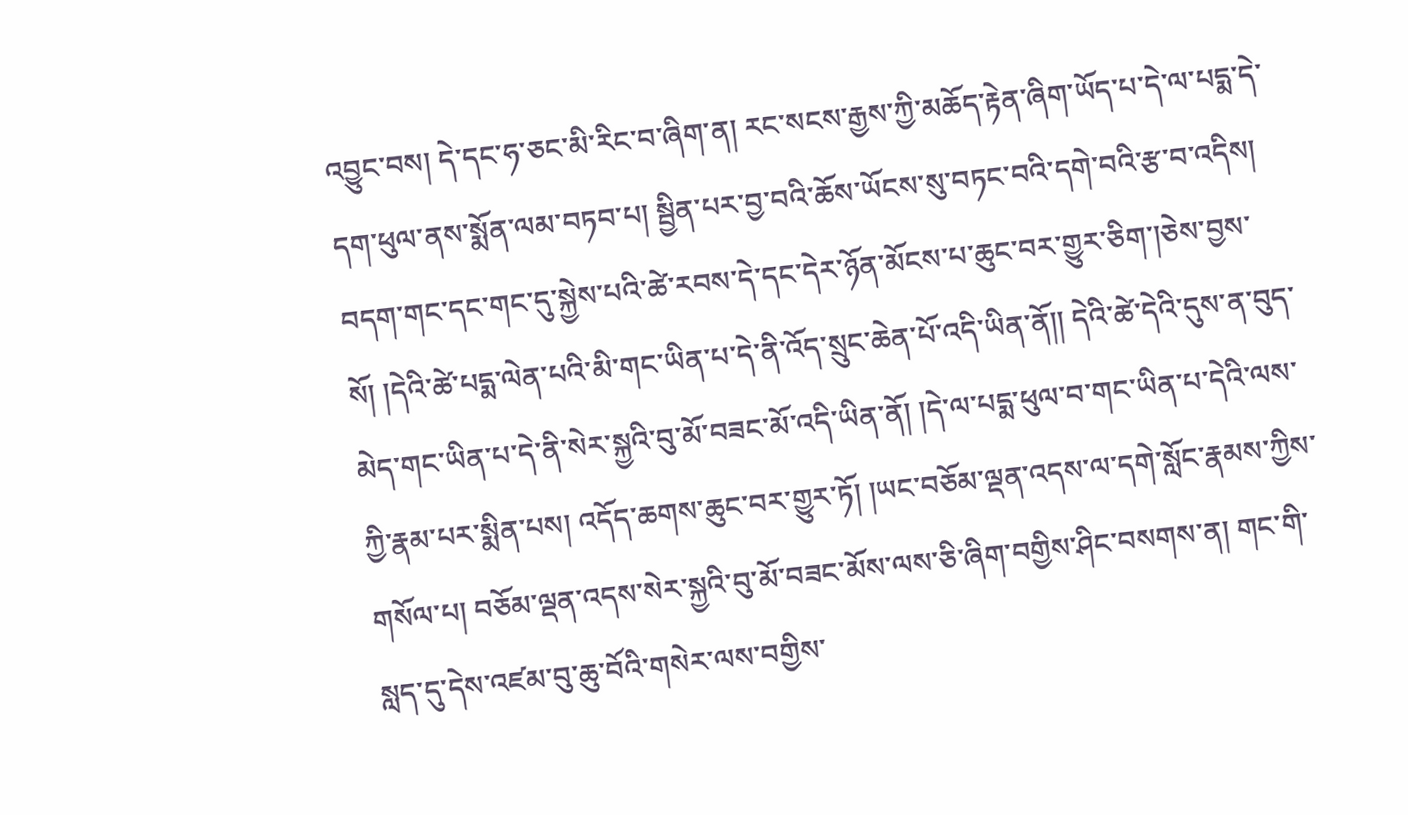འབྱུང་བས། དེ་དང་ཧ་ཅང་མི་རིང་བ་ཞིག་ན། རང་སངས་རྒྱས་ཀྱི་མཆོད་རྟེན་ཞིག་ཡོད་པ་དེ་ལ་པདྨ་དེ་དག་ཕུལ་ནས་སྨོན་ལམ་བཏབ་པ། སྦྱིན་པར་བྱ་བའི་ཆོས་ཡོངས་སུ་བཏང་བའི་དགེ་བའི་རྩ་བ་འདིས། བདག་གང་དང་གང་དུ་སྐྱེས་པའི་ཚེ་རབས་དེ་དང་དེར་ཉོན་མོངས་པ་ཆུང་བར་གྱུར་ཅིག་།ཅེས་བྱས་སོ། །དེའི་ཚེ་པདྨ་ལེན་པའི་མི་གང་ཡིན་པ་དེ་ནི་འོད་སྲུང་ཆེན་པོ་འདི་ཡིན་ནོ།། དེའི་ཚེ་དེའི་དུས་ན་བུད་མེད་གང་ཡིན་པ་དེ་ནི་སེར་སྐྱའི་བུ་མོ་བཟང་མོ་འདི་ཡིན་ནོ། །དེ་ལ་པདྨ་ཕུལ་བ་གང་ཡིན་པ་དེའི་ལས་ཀྱི་རྣམ་པར་སྨིན་པས། འདོད་ཆགས་ཆུང་བར་གྱུར་ཏོ། །ཡང་བཅོམ་ལྡན་འདས་ལ་དགེ་སློང་རྣམས་ཀྱིས་གསོལ་པ། བཅོམ་ལྡན་འདས་སེར་སྐྱའི་བུ་མོ་བཟང་མོས་ལས་ཅི་ཞིག་བགྱིས་ཤིང་བསགས་ན། གང་གི་སླད་དུ་དེས་འཛམ་བུ་ཆུ་བོའི་གསེར་ལས་བགྱིས་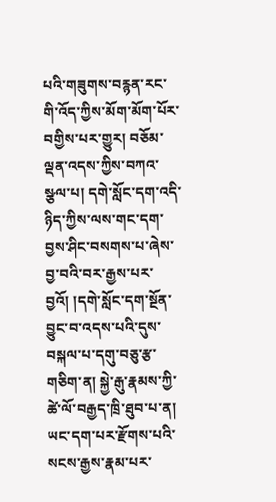པའི་གཟུགས་བརྙན་རང་གི་འོད་ཀྱིས་མོག་མོག་པོར་བགྱིས་པར་གྱུར། བཅོམ་ལྡན་འདས་ཀྱིས་བཀའ་སྩལ་པ། དགེ་སློང་དག་འདི་ཉིད་ཀྱིས་ལས་གང་དག་བྱས་ཤིང་བསགས་པ་ཞེས་བྱ་བའི་བར་རྒྱས་པར་བྱའོ། །དགེ་སློང་དག་སྔོན་བྱུང་བ་འདས་པའི་དུས་བསྐལ་པ་དགུ་བཅུ་རྩ་གཅིག་ན། སྐྱེ་རྒུ་རྣམས་ཀྱི་ཚེ་ལོ་བརྒྱད་ཁྲི་ཐུབ་པ་ན། ཡང་དག་པར་རྫོགས་པའི་སངས་རྒྱས་རྣམ་པར་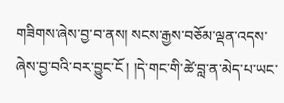གཟིགས་ཞེས་བྱ་བ་ནས། སངས་རྒྱས་བཅོམ་ལྡན་འདས་ཞེས་བྱ་བའི་བར་བྱུང་ངོ ། །དེ་གང་གི་ཚེ་བླ་ན་མེད་པ་ཡང་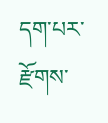དག་པར་རྫོགས་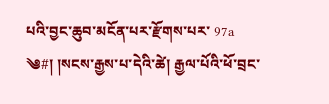པའི་བྱང་ཆུབ་མངོན་པར་རྫོགས་པར་ 97a ༄#། །སངས་རྒྱས་པ་དེའི་ཚེ། རྒྱལ་པོའི་ཕོ་བྲང་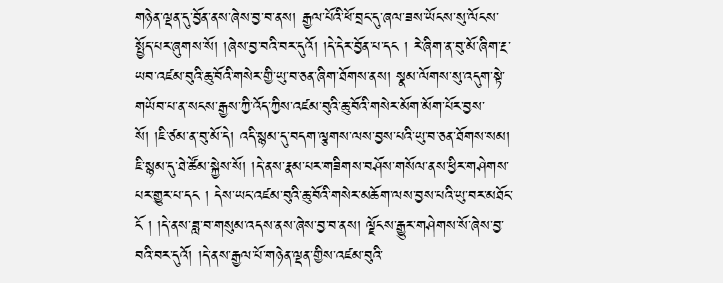གཉེན་ལྡན་དུ་བྱོན་ནས་ཞེས་བྱ་བ་ནས། རྒྱལ་པོའི་ཕོ་བྲང་དུ་ཞལ་ཟས་ཡོངས་སུ་ལོངས་སྤྱོད་པར་ཞུགས་སོ། །ཞེས་བྱ་བའི་བར་དུའོ། །དེ་དེར་བྱོན་པ་དང ། རེ་ཞིག་ན་བུ་མོ་ཞིག་རྔ་ཡབ་འཛམ་བུའི་ཆུ་བོའི་གསེར་གྱི་ཡུ་བ་ཅན་ཞིག་ཐོགས་ནས། སྣམ་ལོགས་སུ་འདུག་སྟེ་གཡོབ་པ་ན་སངས་རྒྱས་ཀྱི་འོད་ཀྱིས་འཛམ་བུའི་ཆུ་བོའི་གསེར་མོག་མོག་པོར་བྱས་སོ། །ཇི་ཙམ་ན་བུ་མོ་དེ། འདི་སྙམ་དུ་བདག་ལྕགས་ལས་བྱས་པའི་ཡུ་བ་ཅན་ཐོགས་སམ། ཇི་སྙམ་དུ་ཐེ་ཚོམ་སྐྱེས་སོ། །དེ་ནས་རྣམ་པར་གཟིགས་བཤོས་གསོལ་ནས་ཕྱིར་གཤེགས་པར་གྱུར་པ་དང ། དེས་ཡང་འཛམ་བུའི་ཆུ་བོའི་གསེར་མཆོག་ལས་བྱས་པའི་ཡུ་བར་མཐོང་ངོ ། །དེ་ནས་ཟླ་བ་གསུམ་འདས་ནས་ཞེས་བྱ་བ་ནས། ལྗོངས་རྒྱུར་གཤེགས་སོ་ཞེས་བྱ་བའི་བར་དུའོ། །དེ་ནས་རྒྱལ་པོ་གཉེན་ལྡན་གྱིས་འཛམ་བུའི་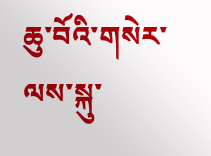ཆུ་བོའི་གསེར་ལས་སྐུ་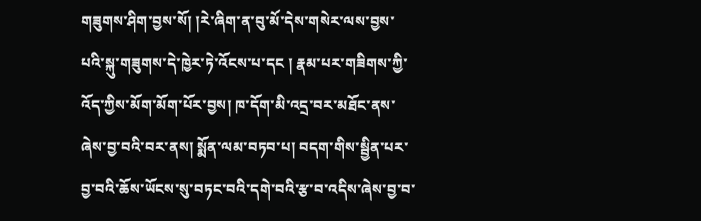གཟུགས་ཤིག་བྱས་སོ། །རེ་ཞིག་ན་བུ་མོ་དེས་གསེར་ལས་བྱས་པའི་སྐུ་གཟུགས་དེ་ཁྱེར་ཏེ་འོངས་པ་དང ། རྣམ་པར་གཟིགས་ཀྱི་འོད་ཀྱིས་མོག་མོག་པོར་བྱས། ཁ་དོག་མི་འདྲ་བར་མཐོང་ནས་ཞེས་བྱ་བའི་བར་ནས། སྨོན་ལམ་བཏབ་པ། བདག་གིས་སྦྱིན་པར་བྱ་བའི་ཆོས་ཡོངས་སུ་བཏང་བའི་དགེ་བའི་རྩ་བ་འདིས་ཞེས་བྱ་བ་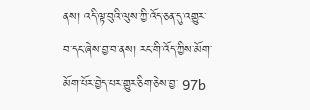ནས། འདི་ལྟ་བུའི་ལུས་ཀྱི་འོད་ཅན་དུ་འགྱུར་བ་དང་ཞེས་བྱ་བ་ནས། རང་གི་འོད་ཀྱིས་མོག་མོག་པོར་བྱེད་པར་གྱུར་ཅིག་ཅེས་བྱ་ 97b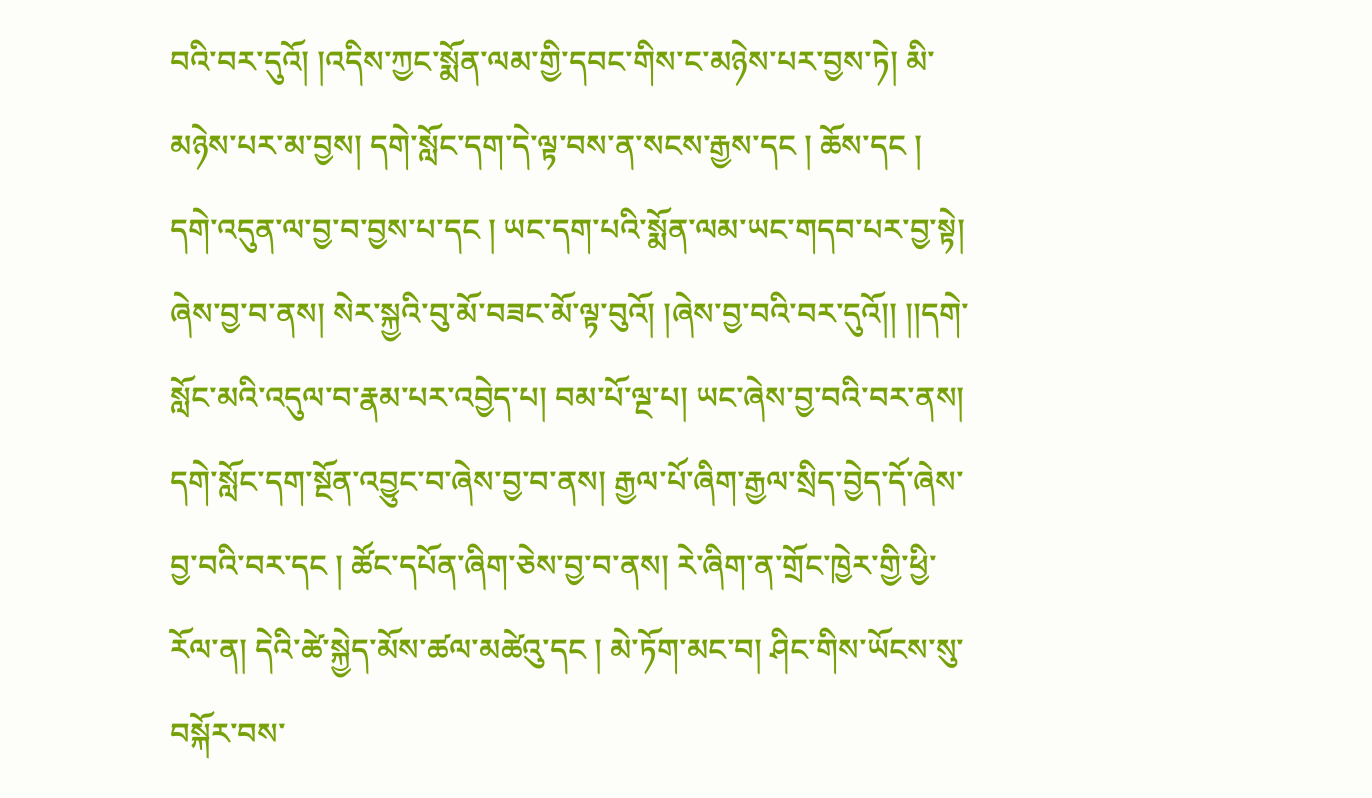བའི་བར་དུའོ། །འདིས་ཀྱང་སྨོན་ལམ་གྱི་དབང་གིས་ང་མཉེས་པར་བྱས་ཏེ། མི་མཉེས་པར་མ་བྱས། དགེ་སློང་དག་དེ་ལྟ་བས་ན་སངས་རྒྱས་དང ། ཆོས་དང ། དགེ་འདུན་ལ་བྱ་བ་བྱས་པ་དང ། ཡང་དག་པའི་སྨོན་ལམ་ཡང་གདབ་པར་བྱ་སྟེ། ཞེས་བྱ་བ་ནས། སེར་སྐྱའི་བུ་མོ་བཟང་མོ་ལྟ་བུའོ། །ཞེས་བྱ་བའི་བར་དུའོ།། །།དགེ་སློང་མའི་འདུལ་བ་རྣམ་པར་འབྱེད་པ། བམ་པོ་ལྔ་པ། ཡང་ཞེས་བྱ་བའི་བར་ནས། དགེ་སློང་དག་སྔོན་འབྱུང་བ་ཞེས་བྱ་བ་ནས། རྒྱལ་པོ་ཞིག་རྒྱལ་སྲིད་བྱེད་དོ་ཞེས་བྱ་བའི་བར་དང ། ཚོང་དཔོན་ཞིག་ཅེས་བྱ་བ་ནས། རེ་ཞིག་ན་གྲོང་ཁྱེར་གྱི་ཕྱི་རོལ་ན། དེའི་ཚེ་སྐྱེད་མོས་ཚལ་མཚེའུ་དང ། མེ་ཏོག་མང་བ། ཤིང་གིས་ཡོངས་སུ་བསྐོར་བས་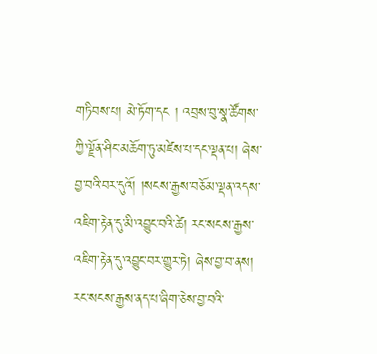གཏིབས་པ། མེ་ཏོག་དང ། འབྲས་བུ་སྣ་ཚོགས་ཀྱི་ལྗོན་ཤིང་མཆོག་ཏུ་མཛེས་པ་དང་ལྡན་པ། ཞེས་བྱ་བའི་བར་དུའོ། །སངས་རྒྱས་བཅོམ་ལྡན་འདས་འཇིག་རྟེན་དུ་མི་འབྱུང་བའི་ཚེ། རང་སངས་རྒྱས་འཇིག་རྟེན་དུ་འབྱུང་བར་གྱུར་ཏེ། ཞེས་བྱ་བ་ནས། རང་སངས་རྒྱས་ནད་པ་ཞིག་ཅེས་བྱ་བའི་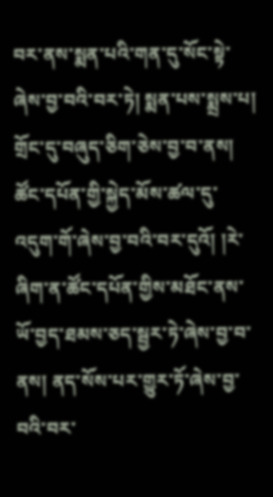བར་ནས་སྨན་པའི་གན་དུ་སོང་སྟེ་ཞེས་བྱ་བའི་བར་ཏེ། སྨན་པས་སྨྲས་པ། གྲོང་དུ་བཞུད་ཅིག་ཅེས་བྱ་བ་ནས། ཚོང་དཔོན་གྱི་སྐྱེད་མོས་ཚལ་དུ་འདུག་གོ་ཞེས་བྱ་བའི་བར་དུའོ། །རེ་ཞིག་ན་ཚོང་དཔོན་གྱིས་མཐོང་ནས་ཡོ་བྱད་ཐམས་ཅད་སྦྱར་ཏེ་ཞེས་བྱ་བ་ནས། ནད་སོས་པར་གྱུར་ཏོ་ཞེས་བྱ་བའི་བར་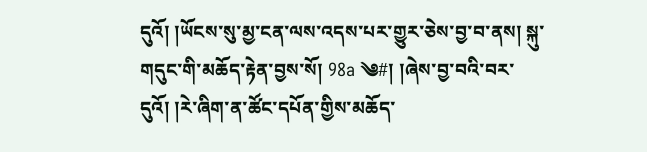དུའོ། །ཡོངས་སུ་མྱ་ངན་ལས་འདས་པར་གྱུར་ཅེས་བྱ་བ་ནས། སྐུ་གདུང་གི་མཆོད་རྟེན་བྱས་སོ། 98a ༄#། །ཞེས་བྱ་བའི་བར་དུའོ། །རེ་ཞིག་ན་ཚོང་དཔོན་གྱིས་མཆོད་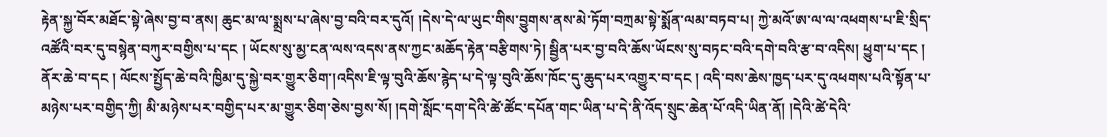རྟེན་སྐྱ་བོར་མཐོང་སྟེ་ཞེས་བྱ་བ་ནས། ཆུང་མ་ལ་སྨྲས་པ་ཞེས་བྱ་བའི་བར་དུའོ། །དེས་དེ་ལ་ཡུང་གིས་བྱུགས་ནས་མེ་ཏོག་བཀྲམ་སྟེ་སྨོན་ལམ་བཏབ་པ། ཀྱེ་མའོ་ཨ་ལ་ལ་འཕགས་པ་ཇི་སྲིད་འཚོའི་བར་དུ་བསྙེན་བཀུར་བགྱིས་པ་དང ། ཡོངས་སུ་མྱ་ངན་ལས་འདས་ནས་ཀྱང་མཆོད་རྟེན་བརྩིགས་ཏེ། སྦྱིན་པར་བྱ་བའི་ཆོས་ཡོངས་སུ་བཏང་བའི་དགེ་བའི་རྩ་བ་འདིས། ཕྱུག་པ་དང ། ནོར་ཆེ་བ་དང ། ལོངས་སྤྱོད་ཆེ་བའི་ཁྱིམ་དུ་སྐྱེ་བར་གྱུར་ཅིག་།འདིས་ཇི་ལྟ་བུའི་ཆོས་རྙེད་པ་དེ་ལྟ་བུའི་ཆོས་ཁོང་དུ་ཆུད་པར་འགྱུར་བ་དང ། འདི་བས་ཆེས་ཁྱད་པར་དུ་འཕགས་པའི་སྟོན་པ་མཉེས་པར་བགྱིད་ཀྱི། མི་མཉེས་པར་བགྱིད་པར་མ་གྱུར་ཅིག་ཅེས་བྱས་སོ། །དགེ་སློང་དག་དེའི་ཚེ་ཚོང་དཔོན་གང་ཡིན་པ་དེ་ནི་འོད་སྲུང་ཆེན་པོ་འདི་ཡིན་ནོ། །དེའི་ཚེ་དེའི་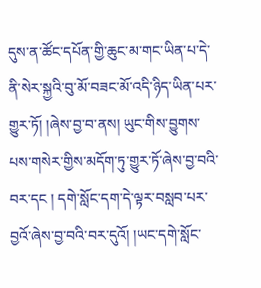དུས་ན་ཚོང་དཔོན་གྱི་ཆུང་མ་གང་ཡིན་པ་དེ་ནི་སེར་སྐྱའི་བུ་མོ་བཟང་མོ་འདི་ཉིད་ཡིན་པར་གྱུར་ཏོ། །ཞེས་བྱ་བ་ནས། ཡུང་གིས་བྱུགས་པས་གསེར་གྱིས་མདོག་ཏུ་གྱུར་ཏོ་ཞེས་བྱ་བའི་བར་དང ། དགེ་སློང་དག་དེ་ལྟར་བསླབ་པར་བྱའོ་ཞེས་བྱ་བའི་བར་དུའོ། །ཡང་དགེ་སློང་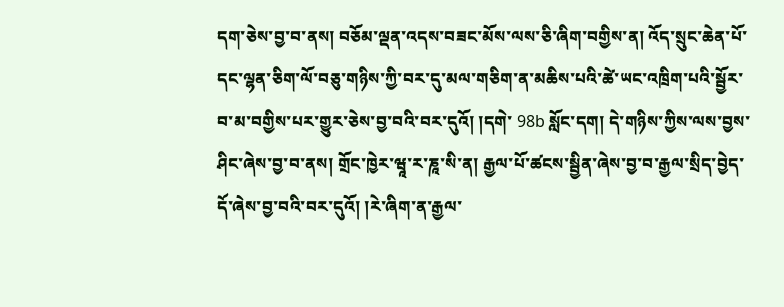དག་ཅེས་བྱ་བ་ནས། བཅོམ་ལྡན་འདས་བཟང་མོས་ལས་ཅི་ཞིག་བགྱིས་ན། འོད་སྲུང་ཆེན་པོ་དང་ལྷན་ཅིག་ལོ་བཅུ་གཉིས་ཀྱི་བར་དུ་མལ་གཅིག་ན་མཆིས་པའི་ཚེ་ཡང་འཁྲིག་པའི་སྦྱོར་བ་མ་བགྱིས་པར་གྱུར་ཅེས་བྱ་བའི་བར་དུའོ། །དགེ་ 98b སློང་དག། དེ་གཉིས་ཀྱིས་ལས་བྱས་ཤིང་ཞེས་བྱ་བ་ནས། གྲོང་ཁྱེར་ཝཱ་ར་ཎཱ་སི་ན། རྒྱལ་པོ་ཚངས་སྦྱིན་ཞེས་བྱ་བ་རྒྱལ་སྲིད་བྱེད་དོ་ཞེས་བྱ་བའི་བར་དུའོ། །རེ་ཞིག་ན་རྒྱལ་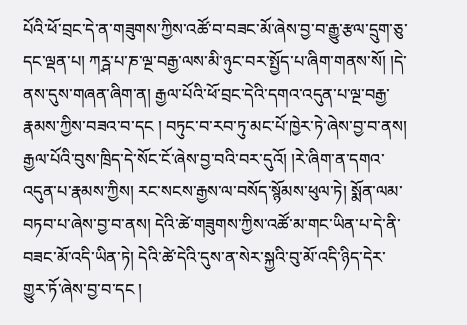པོའི་ཕོ་བྲང་དེ་ན་གཟུགས་ཀྱིས་འཚོ་བ་བཟང་མོ་ཞེས་བྱ་བ་རྒྱུ་རྩལ་དྲུག་ཅུ་དང་ལྡན་པ། ཀཪྴ་པ་ཎ་ལྔ་བརྒྱ་ལས་མི་ཉུང་བར་སྤྱོད་པ་ཞིག་གནས་སོ། །དེ་ནས་དུས་གཞན་ཞིག་ན། རྒྱལ་པོའི་ཕོ་བྲང་དེའི་དགའ་འདུན་པ་ལྔ་བརྒྱ་རྣམས་ཀྱིས་བཟའ་བ་དང ། བཏུང་བ་རབ་ཏུ་མང་པོ་ཁྱེར་ཏེ་ཞེས་བྱ་བ་ནས། རྒྱལ་པོའི་བུས་ཁྲིད་དེ་སོང་ངོ་ཞེས་བྱ་བའི་བར་དུའོ། །རེ་ཞིག་ན་དགའ་འདུན་པ་རྣམས་ཀྱིས། རང་སངས་རྒྱས་ལ་བསོད་སྙོམས་ཕུལ་ཏེ། སྨོན་ལམ་བཏབ་པ་ཞེས་བྱ་བ་ནས། དེའི་ཚེ་གཟུགས་ཀྱིས་འཚོ་མ་གང་ཡིན་པ་དེ་ནི་བཟང་མོ་འདི་ཡིན་ཏེ། དེའི་ཚེ་དེའི་དུས་ན་སེར་སྐྱའི་བུ་མོ་འདི་ཉིད་དེར་གྱུར་ཏོ་ཞེས་བྱ་བ་དང །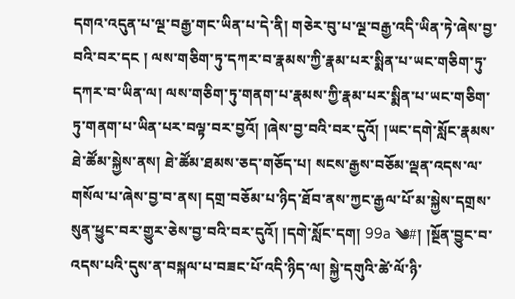དགའ་འདུན་པ་ལྔ་བརྒྱ་གང་ཡིན་པ་དེ་ནི། གཅེར་བུ་པ་ལྔ་བརྒྱ་འདི་ཡིན་ཏེ་ཞེས་བྱ་བའི་བར་དང ། ལས་གཅིག་ཏུ་དཀར་བ་རྣམས་ཀྱི་རྣམ་པར་སྨིན་པ་ཡང་གཅིག་ཏུ་དཀར་བ་ཡིན་ལ། ལས་གཅིག་ཏུ་གནག་པ་རྣམས་ཀྱི་རྣམ་པར་སྨིན་པ་ཡང་གཅིག་ཏུ་གནག་པ་ཡིན་པར་བལྟ་བར་བྱའོ། །ཞེས་བྱ་བའི་བར་དུའོ། །ཡང་དགེ་སློང་རྣམས་ཐེ་ཚོམ་སྐྱེས་ནས། ཐེ་ཚོམ་ཐམས་ཅད་གཅོད་པ། སངས་རྒྱས་བཅོམ་ལྡན་འདས་ལ་གསོལ་པ་ཞེས་བྱ་བ་ནས། དགྲ་བཅོམ་པ་ཉིད་ཐོབ་ནས་ཀྱང་རྒྱལ་པོ་མ་སྐྱེས་དགྲས་སུན་ཕྱུང་བར་གྱུར་ཅེས་བྱ་བའི་བར་དུའོ། །དགེ་སློང་དག། 99a ༄#། །སྔོན་བྱུང་བ་འདས་པའི་དུས་ན་བསྐལ་པ་བཟང་པོ་འདི་ཉིད་ལ། སྐྱེ་དགུའི་ཚེ་ལོ་ཉི་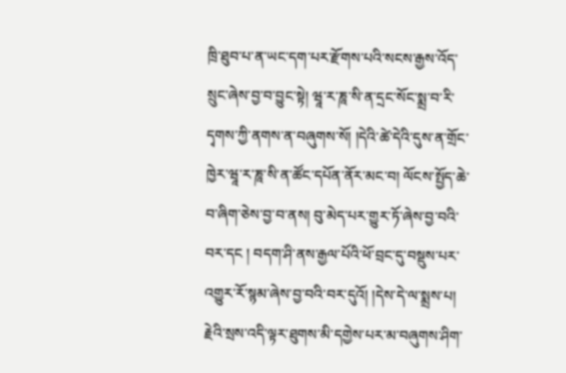ཁྲི་ཐུབ་པ་ན་ཡང་དག་པར་རྫོགས་པའི་སངས་རྒྱས་འོད་སྲུང་ཞེས་བྱ་བ་བྱུང་སྟེ། ཝཱ་ར་ཎཱ་སི་ན་དྲང་སོང་སྨྲ་བ་རི་དྭགས་ཀྱི་ནགས་ན་བཞུགས་སོ། །དེའི་ཚེ་དེའི་དུས་ན་གྲོང་ཁྱེར་ཝཱ་ར་ཎཱ་སི་ན་ཚོང་དཔོན་ནོར་མང་བ། ལོངས་སྤྱོད་ཆེ་བ་ཞིག་ཅེས་བྱ་བ་ནས། བུ་མེད་པར་གྱུར་ཏོ་ཞེས་བྱ་བའི་བར་དང ། བདག་ཤི་ནས་རྒྱལ་པོའི་ཕོ་བྲང་དུ་བསྡུས་པར་འགྱུར་རོ་སྙམ་ཞེས་བྱ་བའི་བར་དུའོ། །དེས་དེ་ལ་སྨྲས་པ། རྗེའི་སྲས་འདི་ལྟར་ཐུགས་མི་དགྱེས་པར་མ་བཞུགས་ཤིག་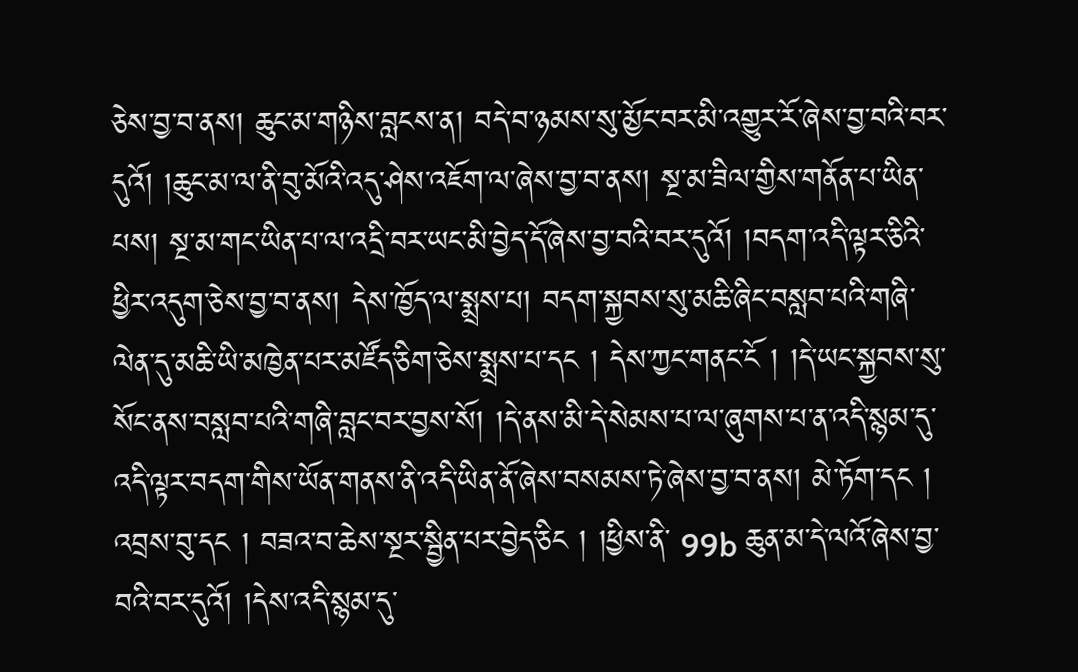ཅེས་བྱ་བ་ནས། ཆུང་མ་གཉིས་བླངས་ན། བདེ་བ་ཉམས་སུ་མྱོང་བར་མི་འགྱུར་རོ་ཞེས་བྱ་བའི་བར་དུའོ། །ཆུང་མ་ལ་ནི་བུ་མོའི་འདུ་ཤེས་འཇོག་ལ་ཞེས་བྱ་བ་ནས། སྔ་མ་ཟིལ་གྱིས་གནོན་པ་ཡིན་པས། སྔ་མ་གང་ཡིན་པ་ལ་འདྲི་བར་ཡང་མི་བྱེད་དོ་ཞེས་བྱ་བའི་བར་དུའོ། །བདག་འདི་ལྟར་ཅིའི་ཕྱིར་འདུག་ཅེས་བྱ་བ་ནས། དེས་ཁྱོད་ལ་སྨྲས་པ། བདག་སྐྱབས་སུ་མཆི་ཞིང་བསླབ་པའི་གཞི་ལེན་དུ་མཆི་ཡི་མཁྱེན་པར་མཛོད་ཅིག་ཅེས་སྨྲས་པ་དང ། དེས་ཀྱང་གནང་ངོ ། །དེ་ཡང་སྐྱབས་སུ་སོང་ནས་བསླབ་པའི་གཞི་བླང་བར་བྱས་སོ། །དེ་ནས་མི་དེ་སེམས་པ་ལ་ཞུགས་པ་ན་འདི་སྙམ་དུ་འདི་ལྟར་བདག་གིས་ཡོན་གནས་ནི་འདི་ཡིན་ནོ་ཞེས་བསམས་ཏེ་ཞེས་བྱ་བ་ནས། མེ་ཏོག་དང ། འབྲས་བུ་དང ། བཟའ་བ་ཆེས་སྔར་སྦྱིན་པར་བྱེད་ཅིང ། །ཕྱིས་ནི་ 99b ཆུན་མ་དེ་ལའོ་ཞེས་བྱ་བའི་བར་དུའོ། །དེས་འདི་སྙམ་དུ་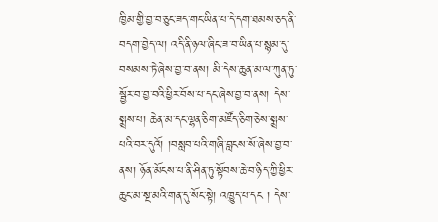ཁྱིམ་གྱི་བྱ་བ་ཅུང་ཟད་གང་ཡིན་པ་དེ་དག་ཐམས་ཅད་ནི་བདག་བྱེད་ལ། འདི་ནི་ཉལ་ཞིང་ཟ་བ་ཡིན་པ་སྙམ་དུ་བསམས་ཏེ་ཞེས་བྱ་བ་ནས། མི་དེས་ཆུན་མ་ལ་ཀུན་ཏུ་སྦྱོར་བ་བྱ་བའི་ཕྱིར་བོས་པ་དང་ཞེས་བྱ་བ་ནས། དེས་སྨྲས་པ། ཆེན་མ་དང་ལྷན་ཅིག་མཛོད་ཅིག་ཅེས་སྨྲས་པའི་བར་དུའོ། །བསླབ་པའི་གཞི་བླངས་སོ་ཞེས་བྱ་བ་ནས། ཉོན་མོངས་པ་ནི་ཤིན་ཏུ་སྟོབས་ཆེ་བ་ཉིད་ཀྱི་ཕྱིར་ཆུང་མ་སྔ་མའི་གན་དུ་སོང་སྟེ། འཁྱུད་པ་དང ། དེས་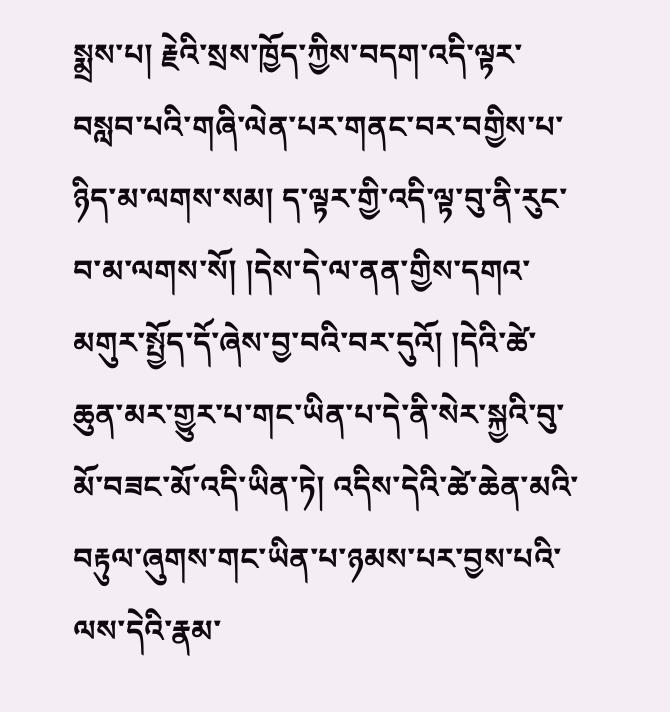སྨྲས་པ། རྗེའི་སྲས་ཁྱོད་ཀྱིས་བདག་འདི་ལྟར་བསླབ་པའི་གཞི་ལེན་པར་གནང་བར་བགྱིས་པ་ཉིད་མ་ལགས་སམ། ད་ལྟར་གྱི་འདི་ལྟ་བུ་ནི་རུང་བ་མ་ལགས་སོ། །དེས་དེ་ལ་ནན་གྱིས་དགའ་མགུར་སྤྱོད་དོ་ཞེས་བྱ་བའི་བར་དུའོ། །དེའི་ཚེ་ཆུན་མར་གྱུར་པ་གང་ཡིན་པ་དེ་ནི་སེར་སྐྱའི་བུ་མོ་བཟང་མོ་འདི་ཡིན་ཏེ། འདིས་དེའི་ཚེ་ཆེན་མའི་བརྟུལ་ཞུགས་གང་ཡིན་པ་ཉམས་པར་བྱས་པའི་ལས་དེའི་རྣམ་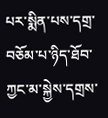པར་སྨིན་པས་དགྲ་བཅོམ་པ་ཉིད་ཐོབ་ཀྱང་མ་སྐྱེས་དགྲས་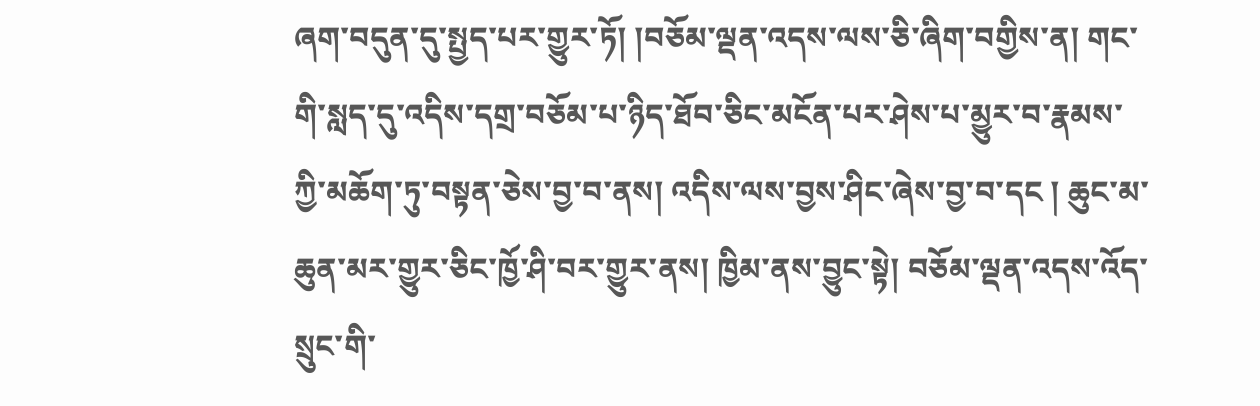ཞག་བདུན་དུ་སྤྱད་པར་གྱུར་ཏོ། །བཅོམ་ལྡན་འདས་ལས་ཅི་ཞིག་བགྱིས་ན། གང་གི་སླད་དུ་འདིས་དགྲ་བཅོམ་པ་ཉིད་ཐོབ་ཅིང་མངོན་པར་ཤེས་པ་མྱུར་བ་རྣམས་ཀྱི་མཆོག་ཏུ་བསྟན་ཅེས་བྱ་བ་ནས། འདིས་ལས་བྱས་ཤིང་ཞེས་བྱ་བ་དང ། ཆུང་མ་ཆུན་མར་གྱུར་ཅིང་ཁྱོ་ཤི་བར་གྱུར་ནས། ཁྱིམ་ནས་བྱུང་སྟེ། བཅོམ་ལྡན་འདས་འོད་སྲུང་གི་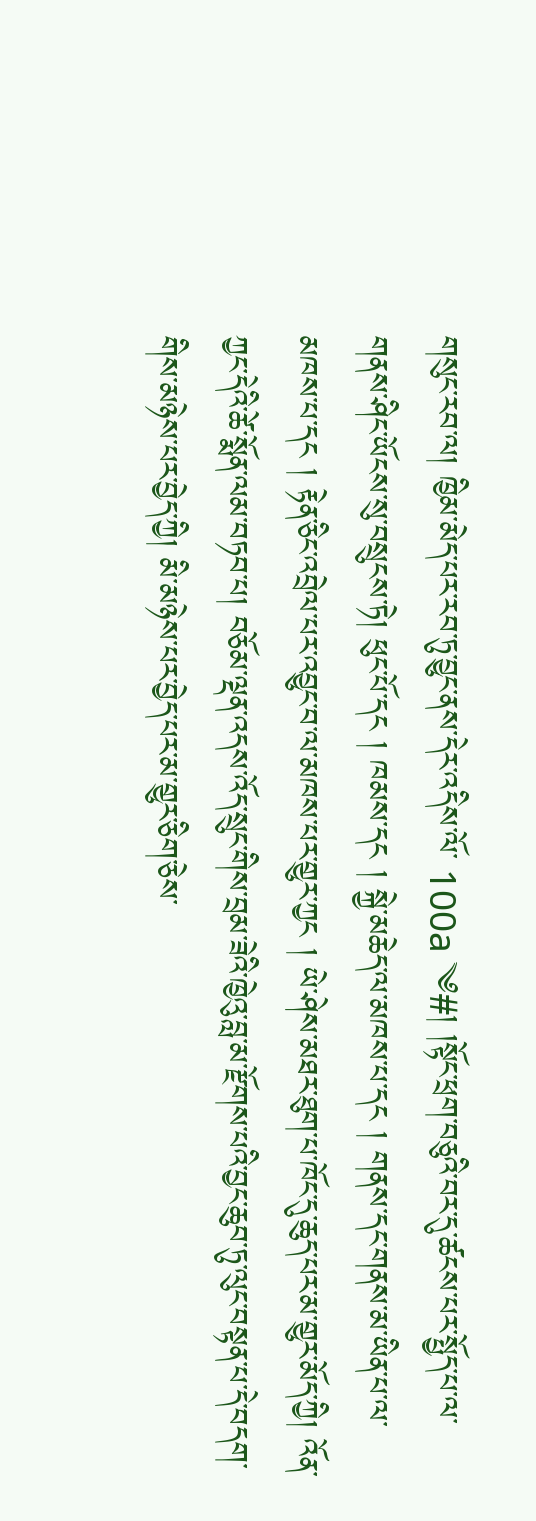གསུང་རབ་ལ། ཁྱིམ་མེད་པར་རབ་ཏུ་བྱུང་ནས་དེར་འདིས་ལོ་ 100a ༄#། །སྟོང་ཕྲག་བཅུའི་བར་དུ་ཚངས་པར་སྤྱོད་པ་ལ་གནས་ཤིང་ཡོངས་སུ་བསྲུངས་ཏེ། ཕུང་པོ་དང ། ཁམས་དང ། སྐྱེ་མཆེད་ལ་མཁས་པ་དང ། གནས་དང་གནས་མ་ཡིན་པ་ལ་མཁས་པ་དང ། རྟེན་ཅིང་འབྲེལ་པར་འབྱུང་བ་ལ་མཁས་པར་གྱུར་ཀྱང ། ཡེ་ཤེས་མཐར་ཐུག་པ་ཁོང་དུ་ཆུད་པར་མ་གྱུར་མོད་ཀྱི། འོན་ཀྱང་དེའི་ཚེ་སྨོན་ལམ་བཏབ་པ། བཅོམ་ལྡན་འདས་འོད་སྲུང་གིས་བྲམ་ཟེའི་ཁྱེའུ་བླ་མ་རྫོགས་པའི་བྱང་ཆུབ་ཏུ་ལུང་བསྟན་པ་དེ་བདག་གིས་མཉེས་པར་བྱེད་ཀྱི། མི་མཉེས་པར་བྱེད་པར་མ་གྱུར་ཅིག་ཅེས་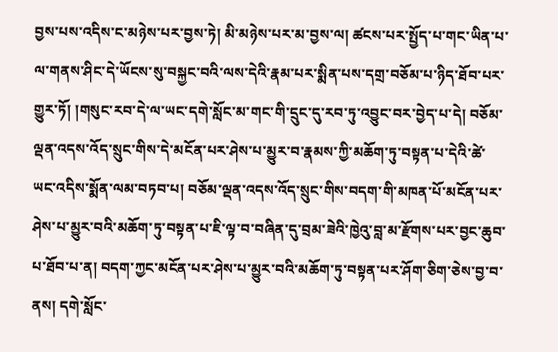བྱས་པས་འདིས་ང་མཉེས་པར་བྱས་ཏེ། མི་མཉེས་པར་མ་བྱས་ལ། ཚངས་པར་སྤྱོད་པ་གང་ཡིན་པ་ལ་གནས་ཤིང་དེ་ཡོངས་སུ་བསྐྱང་བའི་ལས་དེའི་རྣམ་པར་སྨིན་པས་དགྲ་བཅོམ་པ་ཉིད་ཐོབ་པར་གྱུར་ཏོ། །གསུང་རབ་དེ་ལ་ཡང་དགེ་སློང་མ་གང་གི་དྲུང་དུ་རབ་ཏུ་འབྱུང་བར་བྱེད་པ་དེ། བཅོམ་ལྡན་འདས་འོད་སྲུང་གིས་དེ་མངོན་པར་ཤེས་པ་མྱུར་བ་རྣམས་ཀྱི་མཆོག་ཏུ་བསྟན་པ་དེའི་ཚེ་ཡང་འདིས་སྨོན་ལམ་བཏབ་པ། བཅོམ་ལྡན་འདས་འོད་སྲུང་གིས་བདག་གི་མཁན་པོ་མངོན་པར་ཤེས་པ་མྱུར་བའི་མཆོག་ཏུ་བསྟན་པ་ཇི་ལྟ་བ་བཞིན་དུ་བྲམ་ཟེའི་ཁྱེའུ་བླ་མ་རྫོགས་པར་བྱང་ཆུབ་པ་ཐོབ་པ་ན། བདག་ཀྱང་མངོན་པར་ཤེས་པ་མྱུར་བའི་མཆོག་ཏུ་བསྟན་པར་ཤོག་ཅིག་ཅེས་བྱ་བ་ནས། དགེ་སློང་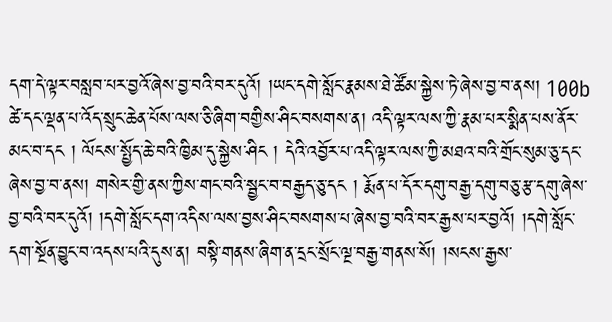དག་དེ་ལྟར་བསླབ་པར་བྱའོ་ཞེས་བྱ་བའི་བར་དུའོ། །ཡང་དགེ་སློང་རྣམས་ཐེ་ཚོམ་སྐྱེས་ཏེ་ཞེས་བྱ་བ་ནས། 100b ཚེ་དང་ལྡན་པ་འོད་སྲུང་ཆེན་པོས་ལས་ཅི་ཞིག་བགྱིས་ཤིང་བསགས་ན། འདི་ལྟར་ལས་ཀྱི་རྣམ་པར་སྨིན་པས་ནོར་མང་བ་དང ། ལོངས་སྤྱོད་ཆེ་བའི་ཁྱིམ་དུ་སྐྱེས་ཤིང ། དེའི་འབྱོར་པ་འདི་ལྟར་ལས་ཀྱི་མཐའ་བའི་གྲོང་སུམ་ཅུ་དང་ཞེས་བྱ་བ་ནས། གསེར་གྱི་ནས་ཀྱིས་གང་བའི་སྦྱང་བ་བརྒྱད་ཅུ་དང ། རྨོན་པ་དོར་དགུ་བརྒྱ་དགུ་བཅུ་རྩ་དགུ་ཞེས་བྱ་བའི་བར་དུའོ། །དགེ་སློང་དག་འདིས་ལས་བྱས་ཤིང་བསགས་པ་ཞེས་བྱ་བའི་བར་རྒྱས་པར་བྱའོ། །དགེ་སློང་དག་སྔོན་བྱུང་བ་འདས་པའི་དུས་ན། བསྟི་གནས་ཞིག་ན་དྲང་སྲོང་ལྔ་བརྒྱ་གནས་སོ། །སངས་རྒྱས་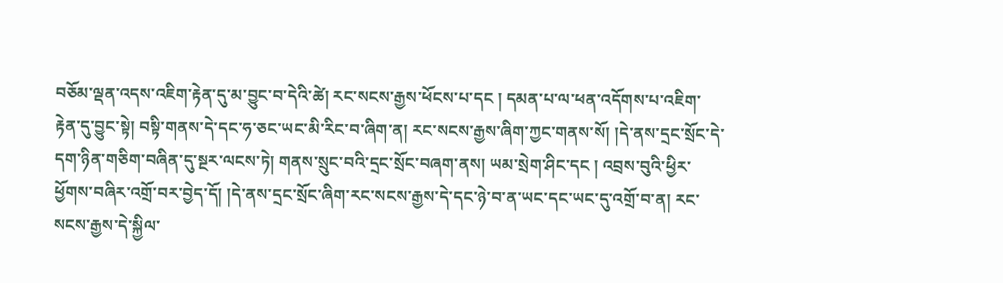བཅོམ་ལྡན་འདས་འཇིག་རྟེན་དུ་མ་བྱུང་བ་དེའི་ཚེ། རང་སངས་རྒྱས་ཕོངས་པ་དང ། དམན་པ་ལ་ཕན་འདོགས་པ་འཇིག་རྟེན་དུ་བྱུང་སྟེ། བསྟི་གནས་དེ་དང་ཧ་ཅང་ཡང་མི་རིང་བ་ཞིག་ན། རང་སངས་རྒྱས་ཞིག་ཀྱང་གནས་སོ། །དེ་ནས་དྲང་སྲོང་དེ་དག་ཉིན་གཅིག་བཞིན་དུ་སྔར་ལངས་ཏེ། གནས་སྲུང་བའི་དྲང་སྲོང་བཞག་ནས། ཡམ་སྲེག་ཤིང་དང ། འབྲས་བུའི་ཕྱིར་ཕྱོགས་བཞིར་འགྲོ་བར་བྱེད་དོ། །དེ་ནས་དྲང་སྲོང་ཞིག་རང་སངས་རྒྱས་དེ་དང་ཉེ་བ་ན་ཡང་དང་ཡང་དུ་འགྲོ་བ་ན། རང་སངས་རྒྱས་དེ་སྐྱིལ་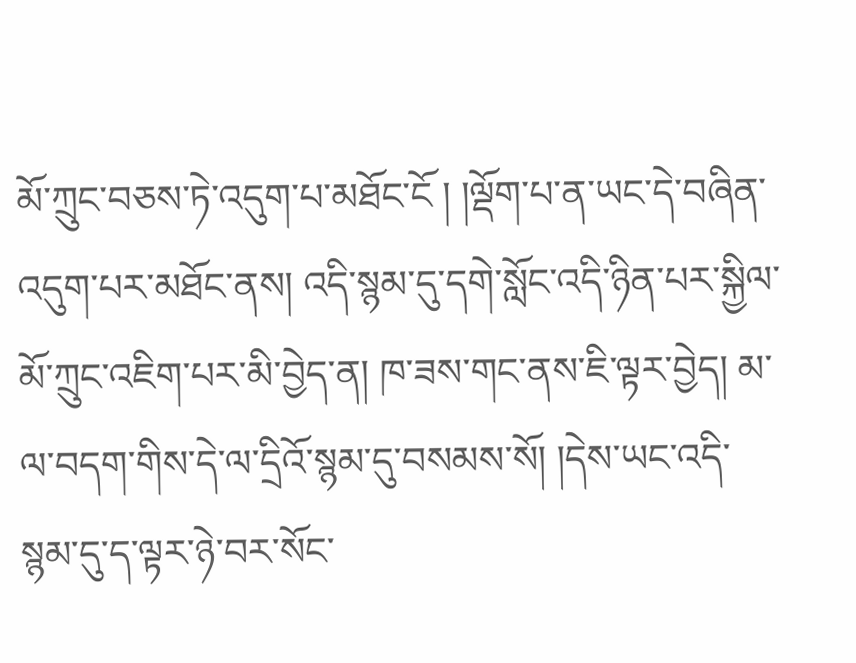མོ་ཀྲུང་བཅས་ཏེ་འདུག་པ་མཐོང་ངོ ། །ལྡོག་པ་ན་ཡང་དེ་བཞིན་འདུག་པར་མཐོང་ནས། འདི་སྙམ་དུ་དགེ་སློང་འདི་ཉིན་པར་སྐྱིལ་མོ་ཀྲུང་འཇིག་པར་མི་བྱེད་ན། ཁ་ཟས་གང་ནས་ཇི་ལྟར་བྱེད། མ་ལ་བདག་གིས་དེ་ལ་དྲིའོ་སྙམ་དུ་བསམས་སོ། །དེས་ཡང་འདི་སྙམ་དུ་ད་ལྟར་ཉེ་བར་སོང་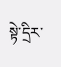སྟེ་དྲིར་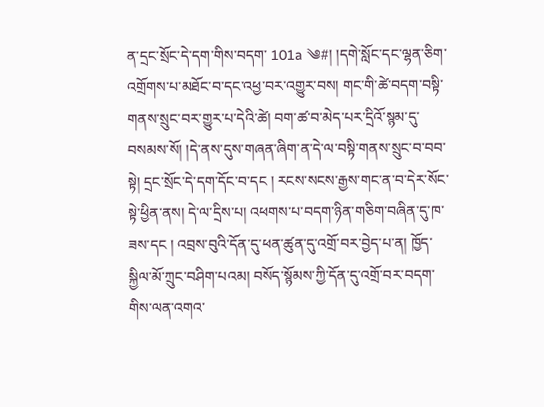ན་དྲང་སྲོང་དེ་དག་གིས་བདག་ 101a ༄#། །དགེ་སློང་དང་ལྷན་ཅིག་འགྲོགས་པ་མཐོང་བ་དང་འཕྱ་བར་འགྱུར་བས། གང་གི་ཚེ་བདག་བསྟི་གནས་སྲུང་བར་གྱུར་པ་དེའི་ཚེ། བག་ཚ་བ་མེད་པར་དྲིའོ་སྙམ་དུ་བསམས་སོ། །དེ་ནས་དུས་གཞན་ཞིག་ན་དེ་ལ་བསྟི་གནས་སྲུང་བ་བབ་སྟེ། དྲང་སྲོང་དེ་དག་དོང་བ་དང ། རངས་སངས་རྒྱས་གང་ན་བ་དེར་སོང་སྟེ་ཕྱིན་ནས། དེ་ལ་དྲིས་པ། འཕགས་པ་བདག་ཉིན་གཅིག་བཞིན་དུ་ཁ་ཟས་དང ། འབྲས་བུའི་དོན་དུ་ཕན་ཚུན་དུ་འགྲོ་བར་བྱེད་པ་ན། ཁྱོད་སྐྱིལ་མོ་ཀྲུང་བཤིག་པའམ། བསོད་སྙོམས་ཀྱི་དོན་དུ་འགྲོ་བར་བདག་གིས་ལན་འགའ་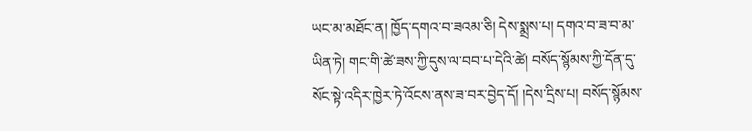ཡང་མ་མཐོང་ན། ཁྱོད་དགའ་བ་ཟའམ་ཅི། དེས་སྨྲས་པ། དགའ་བ་ཟ་བ་མ་ཡིན་ཏེ། གང་གི་ཚེ་ཟས་ཀྱི་དུས་ལ་བབ་པ་དེའི་ཚེ། བསོད་སྙོམས་ཀྱི་དོན་དུ་སོང་སྟེ་འདིར་ཁྱེར་ཏེ་འོངས་ནས་ཟ་བར་བྱེད་དོ། །དེས་དྲིས་པ། བསོད་སྙོམས་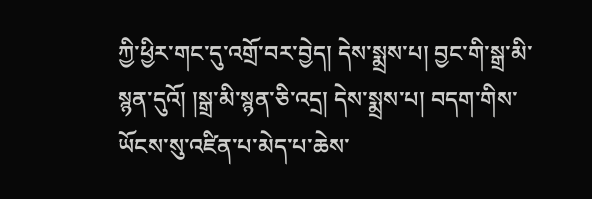ཀྱི་ཕྱིར་གང་དུ་འགྲོ་བར་བྱེད། དེས་སྨྲས་པ། བྱང་གི་སྒྲ་མི་སྙན་དུའོ། །སྒྲ་མི་སྙན་ཅི་འདྲ། དེས་སྨྲས་པ། བདག་གིས་ཡོངས་སུ་འཛིན་པ་མེད་པ་ཆེས་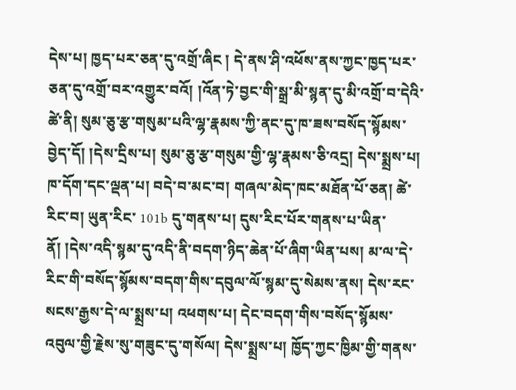དེས་པ། ཁྱད་པར་ཅན་དུ་འགྲོ་ཞིང ། དེ་ནས་ཤི་འཕོས་ནས་ཀྱང་ཁྱད་པར་ཅན་དུ་འགྲོ་བར་འགྱུར་བའོ། །འོན་ཏེ་བྱང་གི་སྒྲ་མི་སྙན་དུ་མི་འགྲོ་བ་དེའི་ཚེ་ནི། སུམ་ཅུ་རྩ་གསུམ་པའི་ལྷ་རྣམས་ཀྱི་ནང་དུ་ཁ་ཟས་བསོད་སྙོམས་བྱེད་དོ། །དེས་དྲིས་པ། སུམ་ཅུ་རྩ་གསུམ་གྱི་ལྷ་རྣམས་ཅི་འདྲ། དེས་སྨྲས་པ། ཁ་དོག་དང་ལྡན་པ། བདེ་བ་མང་བ། གཞལ་མེད་ཁང་མཐོན་པོ་ཅན། ཚེ་རིང་བ། ཡུན་རིང་ 101b དུ་གནས་པ། དུས་རིང་པོར་གནས་པ་ཡིན་ནོ། །དེས་འདི་སྙམ་དུ་འདི་ནི་བདག་ཉིད་ཆེན་པོ་ཞིག་ཡིན་པས། མ་ལ་དེ་རིང་གི་བསོད་སྙོམས་བདག་གིས་དབུལ་ལོ་སྙམ་དུ་སེམས་ནས། དེས་རང་སངས་རྒྱས་དེ་ལ་སྨྲས་པ། འཕགས་པ། དེང་བདག་གིས་བསོད་སྙོམས་འབུལ་གྱི་རྗེས་སུ་གཟུང་དུ་གསོལ། དེས་སྨྲས་པ། ཁྱོད་ཀྱང་ཁྱིམ་གྱི་གནས་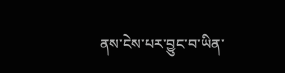ནས་ངེས་པར་བྱུང་བ་ཡིན་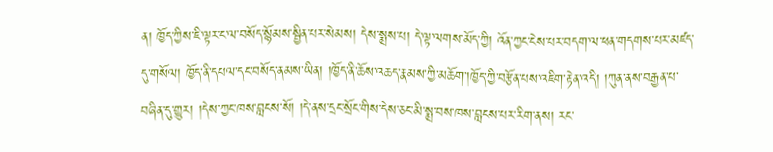ན། ཁྱོད་ཀྱིས་ཇི་ལྟར་ང་ལ་བསོད་སྙོམས་སྦྱིན་པར་སེམས། དེས་སྨྲས་པ། དེ་ལྟ་ལགས་མོད་ཀྱི། འོན་ཀྱང་ངེས་པར་བདག་ལ་ཕན་གདགས་པར་མཛད་དུ་གསོལ། ཁྱོད་ནི་དཔལ་དང་བསོད་ནམས་ཡིན། །ཁྱོད་ནི་ཆོས་འཆད་རྣམས་ཀྱི་མཆོག་།ཁྱོད་ཀྱི་བརྩོན་པས་འཇིག་རྟེན་འདི། །ཀུན་ནས་བརྒྱན་པ་བཞིན་དུ་གྱུར། །དེས་ཀྱང་ཁས་བླངས་སོ། །དེ་ནས་དྲང་སྲོང་གིས་དེས་ཅང་མི་སྨྲ་བས་ཁས་བླངས་པར་རིག་ནས། རང་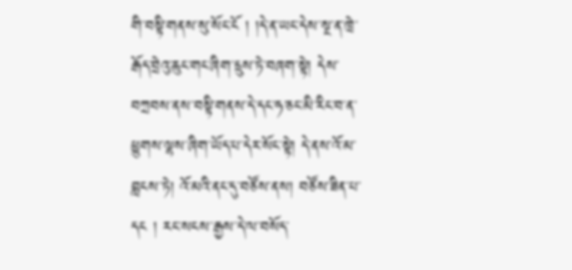གི་བསྟི་གནས་སུ་སོང་ངོ ། །དེ་ན་ཡང་དེས་སྔ་ན་ཁྲེ་རྒོད་བྲེའུ་ཆུང་གང་ཞིག་དྲུས་ཏེ་བཞག་སྟེ། དེས་བཀྲབས་ནས་བསྟི་གནས་དེ་དང་ཧ་ཅང་མི་རིང་བ་ན་ཕྱུགས་ལྷས་ཞིག་ཡོད་པ་དེར་སོང་སྟེ། དེ་ནས་འོ་མ་བླངས་ཏེ། འོ་མའི་ནང་དུ་བཙོས་ནས། བཙོས་ཟིན་པ་དང ། རང་སངས་རྒྱས་དེ་ལ་བསོད་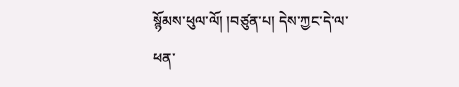སྙོམས་ཕུལ་ལོ། །བཙུན་པ། དེས་ཀྱང་དེ་ལ་ཕན་